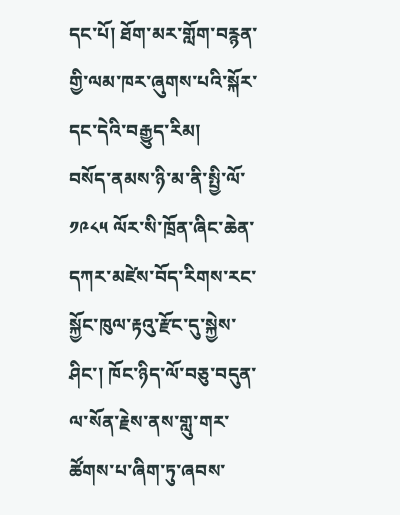དང་པོ། ཐོག་མར་གློག་བརྙན་གྱི་ལམ་ཁར་ཞུགས་པའི་སྐོར་དང་དེའི་བརྒྱུད་རིམ།
བསོད་ནམས་ཉི་མ་ནི་སྤྱི་ལོ་ ༡༩༨༥ ལོར་སི་ཁྲོན་ཞིང་ཆེན་དཀར་མཛེས་བོད་རིགས་རང་སྐྱོང་ཁུལ་རྟའུ་རྫོང་དུ་སྐྱེས་ཤིང་། ཁོང་ཉིད་ལོ་བཅུ་བདུན་ལ་སོན་རྗེས་ནས་གླུ་གར་ཚོགས་པ་ཞིག་ཏུ་ཞབས་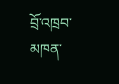བྲོ་འཁྲབ་མཁན་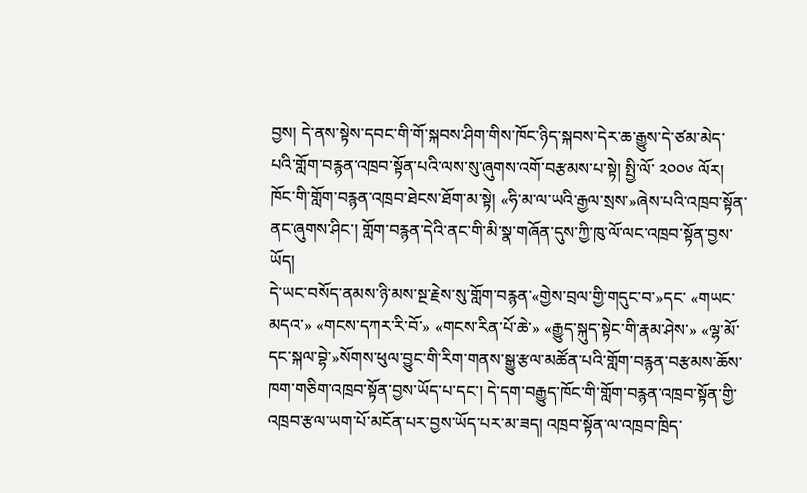བྱས། དེ་ནས་སྟེས་དབང་གི་གོ་སྐབས་ཤིག་གིས་ཁོང་ཉིད་སྐབས་དེར་ཆ་རྒྱུས་དེ་ཙམ་མེད་པའི་གློག་བརྙན་འཁྲབ་སྟོན་པའི་ལས་སུ་ཞུགས་འགོ་བརྩམས་པ་སྟེ། སྤྱི་ལོ་ ༢༠༠༦ ལོར། ཁོང་གི་གློག་བརྙན་འཁྲབ་ཐེངས་ཐོག་མ་སྟེ། «ཧི་མ་ལ་ཡའི་རྒྱལ་སྲས་»ཞེས་པའི་འཁྲབ་སྟོན་ནང་ཞུགས་ཤིང་། གློག་བརྙན་དེའི་ནང་གི་མི་སྣ་གཞོན་དུས་ཀྱི་ཁུ་ལོ་ལང་འཁྲབ་སྟོན་བྱས་ཡོད།
དེ་ཡང་བསོད་ནམས་ཉི་མས་སྔ་རྗེས་སུ་གློག་བརྙན་«གྱེས་བྲལ་གྱི་གདུང་བ་»དང་ «གཡང་མདའ་» «གངས་དཀར་རི་བོ་» «གངས་རིན་པོ་ཆེ་» «རྒྱུད་སྐུད་སྟེང་གི་རྣམ་ཤེས་» «ལྷ་མོ་དང་སྐལ་བྷེ་»སོགས་ཕུལ་བྱུང་གི་རིག་གནས་སྒྱུ་རྩལ་མཚོན་པའི་གློག་བརྙན་བརྩམས་ཆོས་ཁག་གཅིག་འཁྲབ་སྟོན་བྱས་ཡོད་པ་དང་། དེ་དག་བརྒྱུད་ཁོང་གི་གློག་བརྙན་འཁྲབ་སྟོན་གྱི་འཁྲབ་རྩལ་ཡག་པོ་མངོན་པར་བྱས་ཡོད་པར་མ་ཟད། འཁྲབ་སྟོན་ལ་འཁྲབ་ཁྲིད་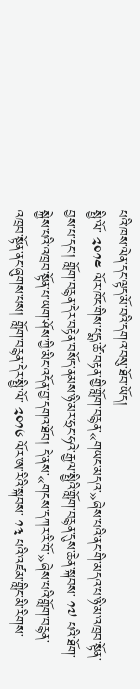པའི་ཁས་ལེན་དང་ལྟད་མོ་བའི་དགའ་བསུ་ཐོབ་ཡོད།
སྤྱི་ལོ་ ༢༠༡༤ ལོར་ཁོང་གིས་པདྨ་ཚེ་བརྟན་གྱི་གློག་བརྙན་«གཡང་མདའ་»ཞེས་པའི་ནང་གི་མདའ་པ་ཉི་མ་འཁྲབ་སྟོན་བྱས་པ་དང་། གློག་བརྙན་དེར་བརྟེན་བསོད་ནམས་ཉི་མར་ཧྲང་ཧའེ་རྒྱལ་སྤྱིའི་གློག་བརྙན་དུས་ཆེན་སྐབས་ ༡༧ པའི་ཐོག་སྐྱེས་པའི་འཁྲབ་སྟོན་པ་ཡག་ཤོས་ཀྱི་མིང་འདོན་བྱ་དགའ་ཐོབ། དེ་ནས་«གངས་དཀར་རི་བོ་»ཞེས་པའི་གློག་བརྙན་འཁྲབ་སྟོན་ནང་ཞུགས་པས། གློག་བརྙན་དེར་སྤྱི་ལོ་ ༢༠༡༦ ལོར་ཨ་རིའི་སྐབས་ ༡༣ པའི་འཛམ་གླིང་མི་རིགས་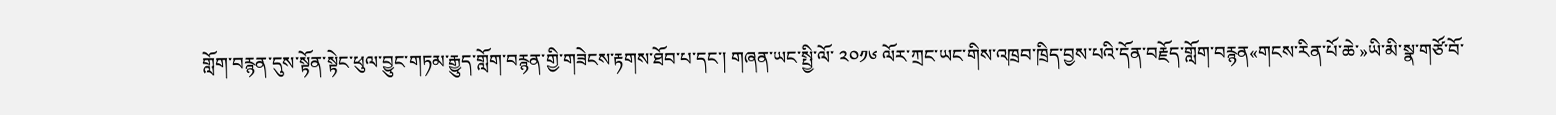གློག་བརྙན་དུས་སྟོན་སྟེང་ཕུལ་བྱུང་གཏམ་རྒྱུད་གློག་བརྙན་གྱི་གཟེངས་རྟགས་ཐོབ་པ་དང་། གཞན་ཡང་སྤྱི་ལོ་ ༢༠༡༦ ལོར་ཀྲང་ཡང་གིས་འཁྲབ་ཁྲིད་བྱས་པའི་དོན་བརྗོད་གློག་བརྙན«གངས་རིན་པོ་ཆེ་»ཡི་མི་སྣ་གཙོ་བོ་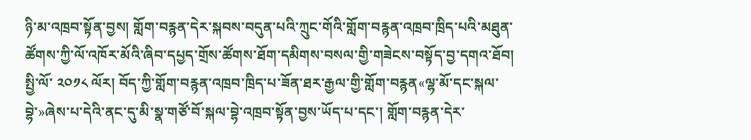ཉི་མ་འཁྲབ་སྟོན་བྱས། གློག་བརྙན་དེར་སྐབས་བདུན་པའི་ཀྲུང་གོའི་གློག་བརྙན་འཁྲབ་ཁྲིད་པའི་མཐུན་ཚོགས་ཀྱི་ལོ་འཁོར་མོའི་ཞིབ་དཔྱད་གྲོས་ཚོགས་ཐོག་དམིགས་བསལ་གྱི་གཟེངས་བསྟོད་བྱ་དགའ་ཐོབ།
སྤྱི་ལོ་ ༢༠༡༨ ལོར། བོད་ཀྱི་གློག་བརྙན་འཁྲབ་ཁྲིད་པ་ཟོན་ཐར་རྒྱལ་གྱི་གློག་བརྙན«ལྷ་མོ་དང་སྐལ་བྷེ་»ཞེས་པ་དེའི་ནང་དུ་མི་སྣ་གཙོ་བོ་སྐལ་བྷེ་འཁྲབ་སྟོན་བྱས་ཡོད་པ་དང་། གློག་བརྙན་དེར་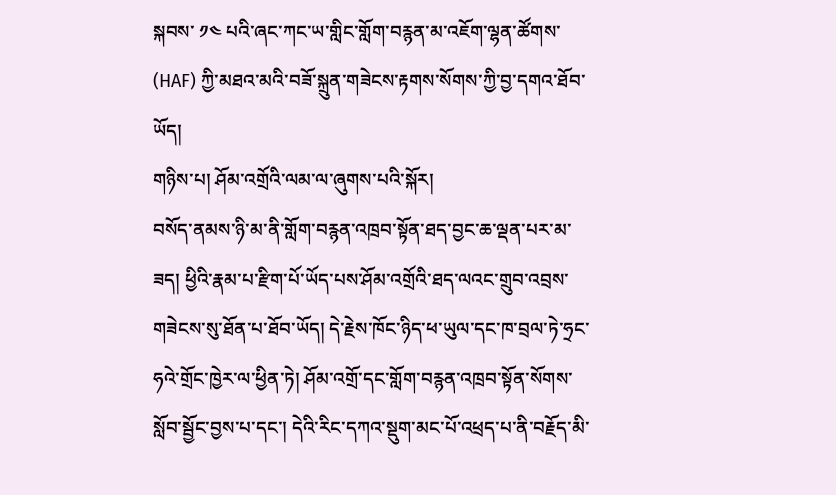སྐབས་ ༡༤ པའི་ཞང་ཀང་ཡ་གླིང་གློག་བརྙན་མ་འཇོག་ལྷན་ཚོགས་ (HAF) ཀྱི་མཐའ་མའི་བཟོ་སྐྲུན་གཟེངས་རྟགས་སོགས་ཀྱི་བྱ་དགའ་ཐོབ་ཡོད།
གཉིས་པ། ཤོམ་འགྲོའི་ལམ་ལ་ཞུགས་པའི་སྐོར།
བསོད་ནམས་ཉི་མ་ནི་གློག་བརྙན་འཁྲབ་སྟོན་ཐད་བྱང་ཆ་ལྡན་པར་མ་ཟད། ཕྱིའི་རྣམ་པ་རྫིག་པོ་ཡོད་པས་ཤོམ་འགྲོའི་ཐད་ལའང་གྲུབ་འབྲས་གཟེངས་སུ་ཐོན་པ་ཐོབ་ཡོད། དེ་རྗེས་ཁོང་ཉིད་ཕ་ཡུལ་དང་ཁ་བྲལ་ཏེ་ཧྲང་ཧའེ་གྲོང་ཁྱེར་ལ་ཕྱིན་ཏེ། ཤོམ་འགྲོ་དང་གློག་བརྙན་འཁྲབ་སྟོན་སོགས་སློབ་སྦྱོང་བྱས་པ་དང་། དེའི་རིང་དཀའ་སྡུག་མང་པོ་འཕྲད་པ་ནི་བརྗོད་མི་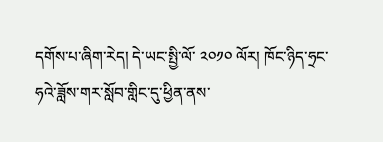དགོས་པ་ཞིག་རེད། དེ་ཡང་སྤྱི་ལོ་ ༢༠༡༠ ལོར། ཁོང་ཉིད་ཧྲང་ཧའེ་ཟློས་གར་སློབ་གླིང་དུ་ཕྱིན་ནས་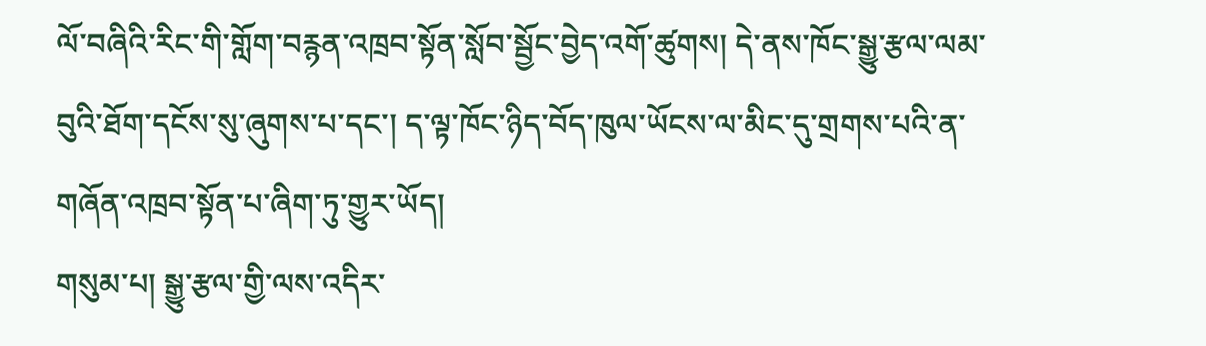ལོ་བཞིའི་རིང་གི་གློག་བརྙན་འཁྲབ་སྟོན་སློབ་སྦྱོང་བྱེད་འགོ་ཚུགས། དེ་ནས་ཁོང་སྒྱུ་རྩལ་ལམ་བུའི་ཐོག་དངོས་སུ་ཞུགས་པ་དང་། ད་ལྟ་ཁོང་ཉིད་བོད་ཁུལ་ཡོངས་ལ་མིང་དུ་གྲགས་པའི་ན་གཞོན་འཁྲབ་སྟོན་པ་ཞིག་ཏུ་གྱུར་ཡོད།
གསུམ་པ། སྒྱུ་རྩལ་གྱི་ལས་འདིར་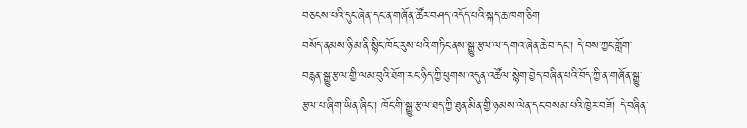བཅངས་པའི་དུང་ཞེན་དང་ན་གཞོན་ཚོར་བཤད་འདོད་པའི་སྐད་ཆ་ཁག་ཅིག
བསོད་ནམས་ཉི་མ་ནི་སྙིང་ཁོང་རུས་པའི་གཏིང་ནས་སྒྱུ་རྩལ་ལ་དགའ་ཞེན་ཆེ་བ་དང་། དེ་བས་ཀྱང་གློག་བརྙན་སྒྱུ་རྩལ་གྱི་ལམ་བུའི་ཐོག་རང་ཉིད་ཀྱི་ཕུགས་འདུན་འཚོལ་སྙེག་བྱེད་བཞིན་པའི་བོད་ཀྱི་ན་གཞོན་སྒྱུ་རྩལ་པ་ཞིག་ཡིན་ཞིང་། ཁོང་གི་སྒྱུ་རྩལ་ཐད་ཀྱི་ཐུན་མིན་གྱི་ཉམས་ལེན་དང་བསམ་པའི་ཁྱེར་བཟོ། དེ་བཞིན་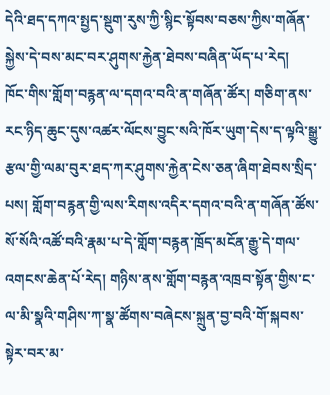དེའི་ཐད་དཀའ་སྤྱད་སྡུག་རུས་ཀྱི་སྙིང་སྟོབས་བཅས་ཀྱིས་གཞོན་སྐྱེས་དེ་བས་མང་བར་ཤུགས་རྐྱེན་ཐེབས་བཞིན་ཡོད་པ་རེད།
ཁོང་གིས་གློག་བརྙན་ལ་དགའ་བའི་ན་གཞོན་ཚོར། གཅིག་ནས་རང་ཉིད་ཆུང་དུས་འཚར་ལོངས་བྱུང་སའི་ཁོར་ཡུག་དེས་ད་ལྟའི་སྒྱུ་རྩལ་གྱི་ལམ་བུར་ཐད་ཀར་ཤུགས་རྐྱེན་ངེས་ཅན་ཞིག་ཐེབས་སྲིད་པས། གློག་བརྙན་གྱི་ལས་རིགས་འདིར་དགའ་བའི་ན་གཞོན་ཚོས་སོ་སོའི་འཚོ་བའི་རྣམ་པ་དེ་གློག་བརྙན་ཁྲོད་མངོན་རྒྱུ་དེ་གལ་འགངས་ཆེན་པོ་རེད། གཉིས་ནས་གློག་བརྙན་འཁྲབ་སྟོན་གྱིས་ང་ལ་མི་སྣའི་གཤིས་ཀ་སྣ་ཚོགས་བཞེངས་སྐྲུན་བྱ་བའི་གོ་སྐབས་སྟེར་བར་མ་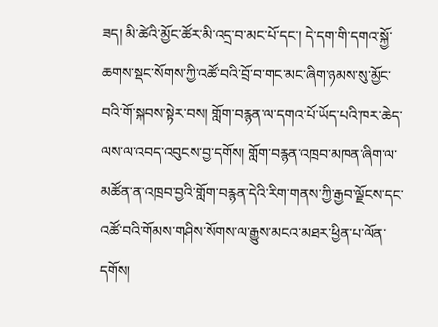ཟད། མི་ཚེའི་མྱོང་ཚོར་མི་འདྲ་བ་མང་པོ་དང་། དེ་དག་གི་དགའ་སྐྱོ་ཆགས་སྡང་སོགས་ཀྱི་འཚོ་བའི་བྲོ་བ་གང་མང་ཞིག་ཉམས་སུ་མྱོང་བའི་གོ་སྐབས་སྟེར་བས། གློག་བརྙན་ལ་དགའ་པོ་ཡོད་པའི་ཁར་ཆེད་ལས་ལ་འབད་འབུངས་བྱ་དགོས། གློག་བརྙན་འཁྲབ་མཁན་ཞིག་ལ་མཚོན་ན་འཁྲབ་བྱའི་གློག་བརྙན་དེའི་རིག་གནས་ཀྱི་རྒྱབ་ལྗོངས་དང་འཚོ་བའི་གོམས་གཤིས་སོགས་ལ་རྒྱུས་མངའ་མཐར་ཕྱིན་པ་ལོན་དགོས།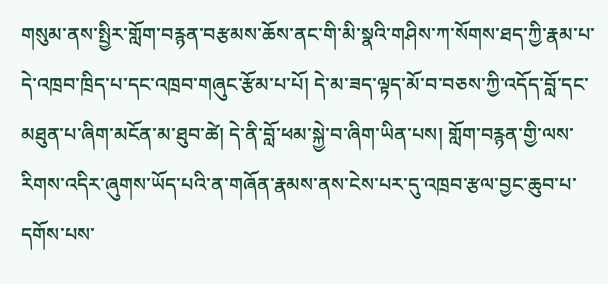གསུམ་ནས་སྤྱིར་གློག་བརྙན་བརྩམས་ཆོས་ནང་གི་མི་སྣའི་གཤིས་ཀ་སོགས་ཐད་ཀྱི་རྣམ་པ་དེ་འཁྲབ་ཁྲིད་པ་དང་འཁྲབ་གཞུང་རྩོམ་པ་པོ། དེ་མ་ཟད་ལྟད་མོ་བ་བཅས་ཀྱི་འདོད་བློ་དང་མཐུན་པ་ཞིག་མངོན་མ་ཐུབ་ཚེ། དེ་ནི་བློ་ཕམ་སྐྱེ་བ་ཞིག་ཡིན་པས། གློག་བརྙན་གྱི་ལས་རིགས་འདིར་ཞུགས་ཡོད་པའི་ན་གཞོན་རྣམས་ནས་ངེས་པར་དུ་འཁྲབ་རྩལ་བྱང་ཆུབ་པ་དགོས་པས་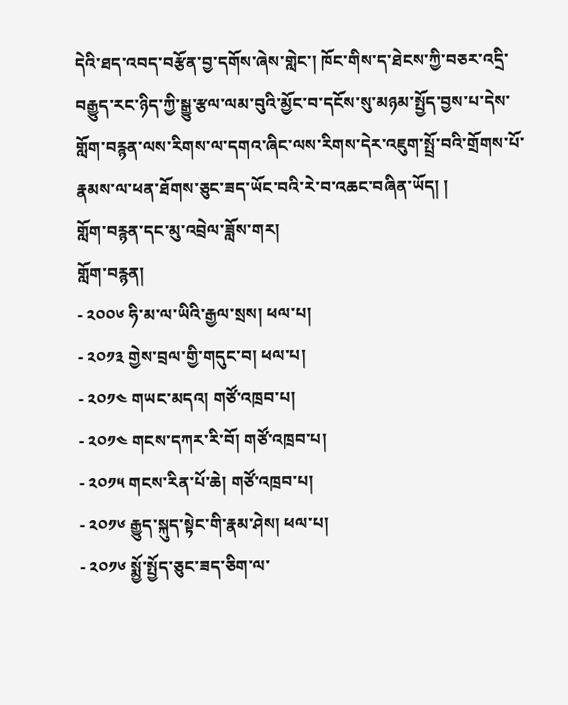དེའི་ཐད་འབད་བརྩོན་བྱ་དགོས་ཞེས་གླེང་། ཁོང་གིས་ད་ཐེངས་ཀྱི་བཅར་འདྲི་བརྒྱུད་རང་ཉིད་ཀྱི་སྒྱུ་རྩལ་ལམ་བུའི་མྱོང་བ་དངོས་སུ་མཉམ་སྤྱོད་བྱས་པ་དེས་གློག་བརྙན་ལས་རིགས་ལ་དགའ་ཞིང་ལས་རིགས་དེར་འཇུག་སྤྲོ་བའི་གྲོགས་པོ་རྣམས་ལ་ཕན་ཐོགས་ཅུང་ཟད་ཡོང་བའི་རེ་བ་འཆང་བཞིན་ཡོད། །
གློག་བརྙན་དང་མུ་འབྲེལ་ཟློས་གར།
གློག་བརྙན།
- ༢༠༠༦ ཧི་མ་ལ་ཡིའི་རྒྱལ་སྲས། ཕལ་པ།
- ༢༠༡༣ གྱེས་བྲལ་གྱི་གདུང་བ། ཕལ་པ།
- ༢༠༡༤ གཡང་མདའ། གཙོ་འཁྲབ་པ།
- ༢༠༡༤ གངས་དཀར་རི་བོ། གཙོ་འཁྲབ་པ།
- ༢༠༡༥ གངས་རིན་པོ་ཆེ། གཙོ་འཁྲབ་པ།
- ༢༠༡༦ རྒྱུད་སྐུད་སྟེང་གི་རྣམ་ཤེས། ཕལ་པ།
- ༢༠༡༦ སྨྱོ་སྤྱོད་ཅུང་ཟད་ཅིག་ལ་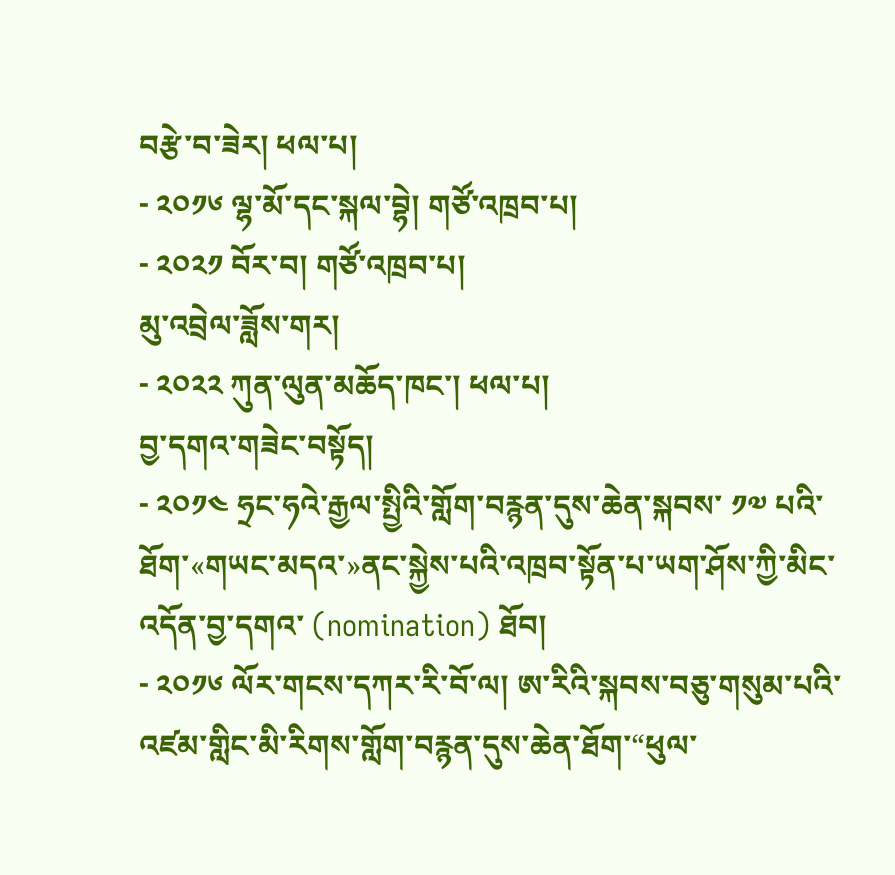བརྩེ་བ་ཟེར། ཕལ་པ།
- ༢༠༡༦ ལྷ་མོ་དང་སྐལ་བྷེ། གཙོ་འཁྲབ་པ།
- ༢༠༢༡ བོར་བ། གཙོ་འཁྲབ་པ།
མུ་འབྲེལ་ཟློས་གར།
- ༢༠༢༢ ཀུན་ལུན་མཆོད་ཁང་། ཕལ་པ།
བྱ་དགའ་གཟེང་བསྟོད།
- ༢༠༡༤ ཧྲང་ཧའེ་རྒྱལ་སྤྱིའི་གློག་བརྙན་དུས་ཆེན་སྐབས་ ༡༧ པའི་ཐོག་«གཡང་མདའ་»ནང་སྐྱེས་པའི་འཁྲབ་སྟོན་པ་ཡག་ཤོས་ཀྱི་མིང་འདོན་བྱ་དགའ་ (nomination) ཐོབ།
- ༢༠༡༦ ལོར་གངས་དཀར་རི་བོ་ལ། ཨ་རིའི་སྐབས་བཅུ་གསུམ་པའི་འཛམ་གླིང་མི་རིགས་གློག་བརྙན་དུས་ཆེན་ཐོག་“ཕུལ་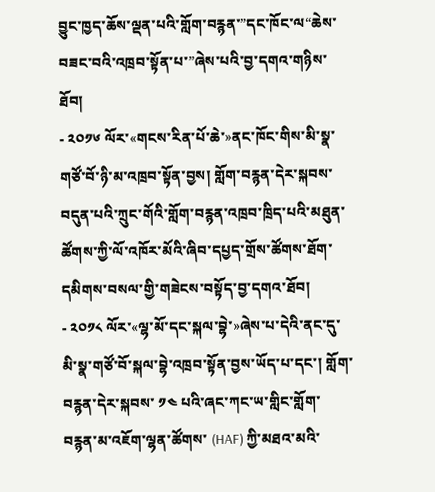བྱུང་ཁྱད་ཆོས་ལྡན་པའི་གློག་བརྙན་”དང་ཁོང་ལ“ཆེས་བཟང་བའི་འཁྲབ་སྟོན་པ་”ཞེས་པའི་བྱ་དགའ་གཉིས་ཐོབ།
- ༢༠༡༦ ལོར་«གངས་རིན་པོ་ཆེ་»ནང་ཁོང་གིས་མི་སྣ་གཙོ་བོ་ཉི་མ་འཁྲབ་སྟོན་བྱས། གློག་བརྙན་དེར་སྐབས་བདུན་པའི་ཀྲུང་གོའི་གློག་བརྙན་འཁྲབ་ཁྲིད་པའི་མཐུན་ཚོགས་ཀྱི་ལོ་འཁོར་མོའི་ཞིབ་དཔྱད་གྲོས་ཚོགས་ཐོག་དམིགས་བསལ་གྱི་གཟེངས་བསྟོད་བྱ་དགའ་ཐོབ།
- ༢༠༡༨ ལོར་«ལྷ་མོ་དང་སྐལ་བྷེ་»ཞེས་པ་དེའི་ནང་དུ་མི་སྣ་གཙོ་བོ་སྐལ་བྷེ་འཁྲབ་སྟོན་བྱས་ཡོད་པ་དང་། གློག་བརྙན་དེར་སྐབས་ ༡༤ པའི་ཞང་ཀང་ཡ་གླིང་གློག་བརྙན་མ་འཇོག་ལྷན་ཚོགས་ (HAF) ཀྱི་མཐའ་མའི་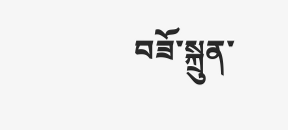བཟོ་སྐྲུན་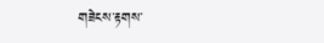གཟེངས་རྟགས་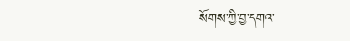སོགས་ཀྱི་བྱ་དགའ་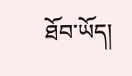ཐོབ་ཡོད།